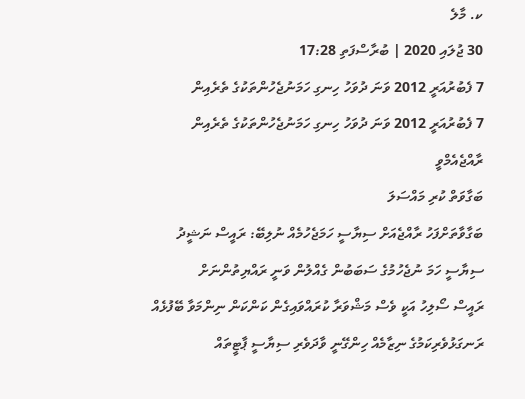ކ. މާލެ
30 ޖުލައި 2020 | ބުރާސްފަތި 17:28
7 ފެބުރުއަރީ 2012 ވަނަ ދުވަހު ހިނގި ހަމަނުޖެހުންތަކުގެ ތެރެއިން
7 ފެބުރުއަރީ 2012 ވަނަ ދުވަހު ހިނގި ހަމަނުޖެހުންތަކުގެ ތެރެއިން
ރާއްޖެއެމްވީ
ބަގާވަތް ކުރި މައްސަލަ
ބަގާވާތަށްފަހު ރާއްޖެއަށް ސިޔާސީ ހަމަޖެހުމެއް ނުލިބޭ: ރައީސް ނަޝީދު
ސިޔާސީ ހަމަ ނުޖެހުމުގެ ސަބަބުން ގެއްލުން ވަނީ ރައްޔިތުންނަށް
ރައީސް ސޯލިހު އަކީ ވެސް މަޝްވަރާ ކުރައްވައިގެން ކަންކަން ނިންމަވާ ބޭފުޅެއް
ރަނގަޅުވެރިކަމުގެ ނިޒާމެއް ހިންގޭނީ ވާދަވެރި ސިޔާސީ ޕާޓީތައް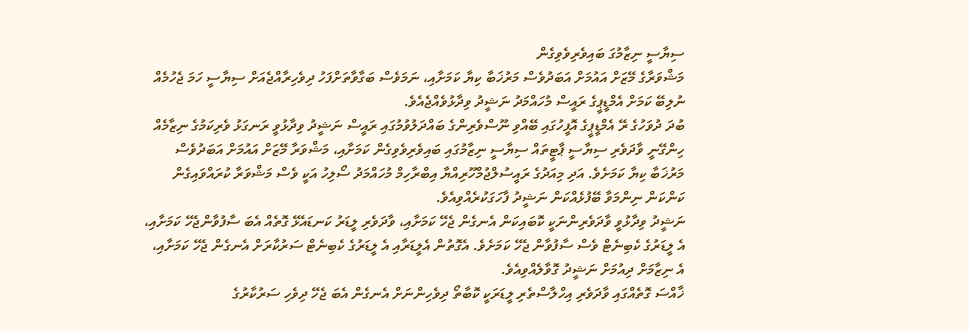ސިޔާސީ ނިޒާމުގަ ބައިވެރިވެވިގެން
މަޝްވަރާގެ މޭޒަށް އައުމަށް އަބަދުވެސް މަރުޚަބާ ކިޔާ ކަމަށާއި، ނަމަވެސް ބަގާވާތަށްފަހު ދިވެހިރާއްޖެއަށް ސިޔާސީ ހަމަ ޖެހުމެއް ނުލިބޭ ކަމަށް އެމްޑީޕީގެ ރައީސް މުހައްމަދު ނަޝީދު ވިދާޅުވެއްޖެއެވެ.
ބުދަ ދުވަހުގެ ރޭ އެމްޑީޕީގެ އޮފީހުގައި ބޭއްވި ނޫސްވެރިންގެ ބައްދަލުވުމުގައި ރައީސް ނަޝީދު ވިދާޅުވީ ރަނގަޅު ވެރިކަމުގެ ނިޒާމެއް ހިންގޭނީ ވާދަވެރި ސިޔާސީ ޕާޓީތައް ސިޔާސީ ނިޒާމުގައި ބައިވެރިވެވިގެން ކަމަށާއި، މަޝްވަރާ މޭޒަށް އައުމަށް އަބަދުވެސް މަރުޚަބާ ކިޔާ ކަމަށެވެ. އަދި މިއަދުގެ ރައީސުލްޖުމްހޫރިއްޔާ އިބްރާހިމް މުހައްމަދު ސޯލިހު އަކީ ވެސް މަޝްވަރާ ކުރައްވައިގެން ކަންކަން ނިންމަވާ ބޭފުޅެއްކަން ނަޝީދު ފާހަގަކުރެއްވިއެވެ.
ނަޝީދު ވިދާޅުވީ ވާދަވެރިންނަކީ ކޮބައިކަން އެނގެން ޖެހޭ ކަމަށާއި، ވާދަވެރި ލީޑަރު ކަނޑައެޅޭ ގޮތެއް އެބަ ސާފުވާންޖެހޭ ކަމަށާއި، އެ ލީޑަރުގެ ކެބިނެޓް ވެސް ސާފުވާން ޖެހޭ ކަމަށެވެ. އެގޮތުން އެލީޑަރާއި އެ ލީޑަރުގެ ކެބިނެޓް ސަރުކާރަށް އެނގެން ޖެހޭ ކަމަށާއި، އެ ނިޒާމަށް ދިއުމަށް ނަޝީދު ގޮވާލެއްވިއެވެ.
ޚާއްސަ ގޮތެއްގައި ވާދަވެރި އިހްލާސްތެރި ލީޑަރަކީ ކޮބާތޯ ދިވެހިންނަށް އެނގެން އެބަ ޖެހޭ ދިވެހި ސަރުކާރުގެ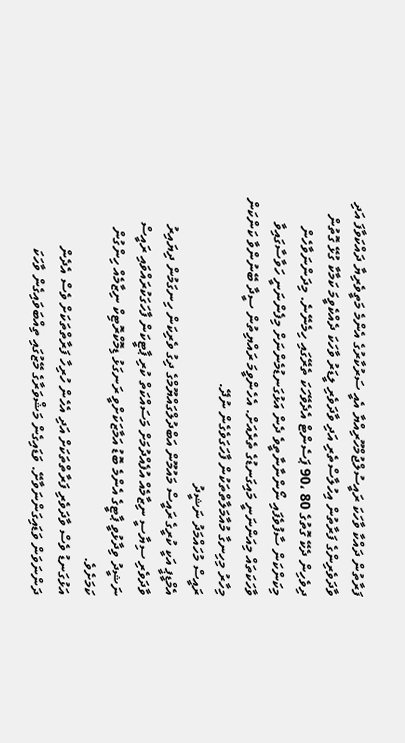ފަރާތުން ދައްކާ ވާހަކަ ރައީސުލްޖުމްހޫރިއްޔާ އެއީ ސަރުކާރުގެ އެންމެ މަތީވެރިޔާ ދައްކަވާފަ އަދި ވާދަވެރިންގެ ފަރާތުން އިހުލާސްތެރި އަދި ވާދަވެރި ލީޑަރު ވާހަކަ ދެއްކެވީމަ ކަމާކާ ގުޅޭ ގޮތުން ދިވެހިން ދެކޭ ގޮތުގެ 80 ،90 ޕަސެންޓް އެދެވޭހަކަ ތެރޭގައި ހިމެނޭނެ. މިދަންނަވާހެން މިކަންކަން ސާފުވެފައި ނޯންނާނާތީވެ ދެން އަޅުގަނޑުމެންނަށް މިފެންނަނީ ހަވާސާގައިވާ ވާހަކަތައް މިއަންނަނީ މައިގަނޑުގެ ތެރެއަށް. އެހެންވީމަ ރައްޔިތުން ސީދާ ބޭނުންވާ ކަންކަން މިހާރު މިހިނގާ މުއާމަލާތްތަކުން ފާހަގަވެގެން ނުދޭ.
ރައީސް މުހައްމަދު ނަޝީދު
އެމްޑީޕީ އަކީ ކުރީގެ ރައީސް މައުމޫން އަބްދުލްގައްޔޫމްގެ ދިގު ވެރިކަން ހިނގަމުން ދިޔައިރު ވާދަވެރި ސިޔާސީ ނިޒާމެއް އުފެއްދުމަށް މަސައްކަތް ކުރި ޕާޓީކަން ފާހަގަކުރައްވައި ރައީސް ނަޝީދު ވިދާޅުވީ ޕާޓީގެ އެންމެ ބޮޑު އަމާޒަކަށްވީ ރަނގަޅު ޑިމޮކްރޮޓިކް ނިޒާމެއް ހިންގުން ކަމަށެވެ.
އަޅުގަނޑު ވެސް ވާދަވެރި ފަރާތްތަކަށް އަދި އެހެން ހުރިހާ ފަރާތްތަކަށް ވެސް އެދެން ދަންނަވަން ވަޑައިގަންނަވާށޭ. ވަޑައިގެން މަޝްވަރާގެ މޭޒުގައި ތިއްބަވައިގެން ވާހަކަ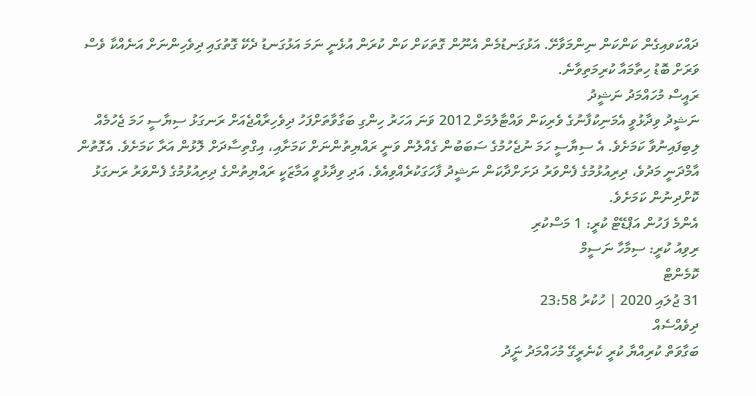ދައްކަވއިގެން ކަންކަން ނިންމަވާށޭ. އަޅުގަނޑުމެން އެނޫން ގޮތަކަށް ކަން ކުރަން އުޅެނީ ނަމަ އަޅުގަނޑު ދެކޭ ގޮތުގައި ދިވެހިންނަށް އަނެއްކާ ވެސް ވަރަށް ބޮޑު ހިތާމައާ ކުރިމަތިވާނެ.
ރައީސް މުހައްމަދު ނަޝީދު
ނަޝީދު ވިދާޅުވީ އެމަނިކުފާނުގެ ވެރިކަން ވައްޓާލުމަށް 2012 ވަނަ އަހަރު ހިންގި ބަގާވާތަށްފަހު ދިވެހިރާއްޖެއަށް ރަނގަޅު ސިޔާސީ ހަމަ ޖެހުމެއް ލިބިފައިނުވާ ކަމަށެވެ. އެ ސިޔާސީ ހަމަ ނުޖެހުމުގެ ސަބަބުން ގެއްލުން ވަނީ ރައްޔިތުންނަށް ކަމަށާއި، އިގްތިސާދަށް ލޮޅުން އަރާ ކަމަށެވެ. އެގޮތުން އާމްދަނީ މަދުވެ، ދިރިއުޅުމުގެ ފެންވަރު ދަށަށްދާކަން ނަޝީދު ފާހަގަކުރެއްވިއެވެ. އަދި ވިދާޅުވީ އަމާޒަކީ ރައްޔިތުންގެ ދިރިއުޅުމުގެ ފެންވަރު ރަނގަޅު ކޮށްދިނުން ކަމަށެވެ.
އެންމެ ފަހުން އަޕްޑޭޓް ކުރީ: 1 މަސްކުރި
ރިވިއު ކުރީ: ސިމާހާ ނަސީމް
ކޮމެންޓް
31 ޖުލައި 2020 | ހުކުރު 23:58
ދިވެއްސެއް
ބަގާވަތް ކުރިއްޔާ ކުރީ ކެނެރީގޭ މުހައްމަދު ނަީދު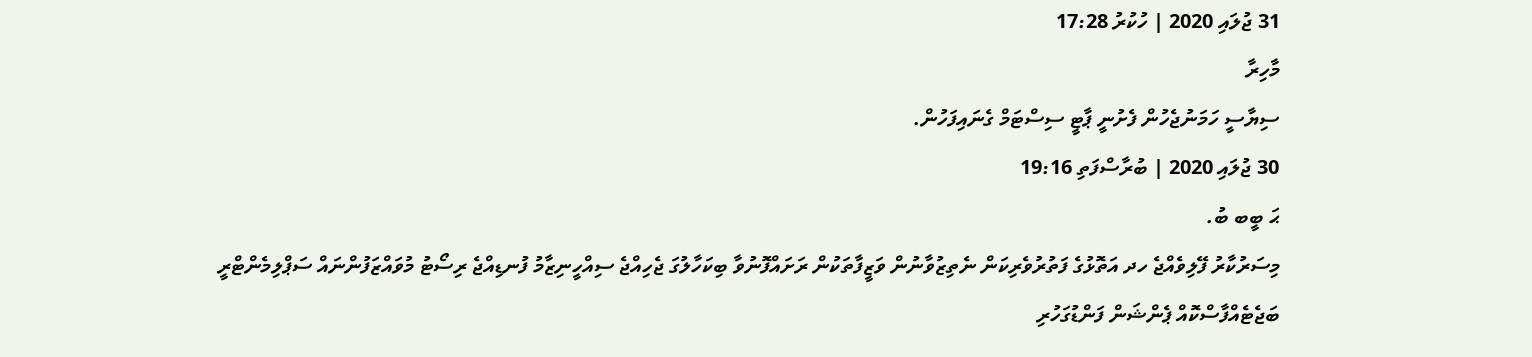31 ޖުލައި 2020 | ހުކުރު 17:28
މާހިރާ
ސިޔާސީ ހަމަނުޖެހުން ފެށުނީ ޕާޓީ ސިސްޓަމް ގެނައިފަހުން.
30 ޖުލައި 2020 | ބުރާސްފަތި 19:16
ޙަ ބީބ ބު.
މިސަރުކާރު ފޭލިވެއްޖެ ހދ އަތޮޅުގެ ފަތުރުވެރިކަން ނެތިޒުވާނުން ވަޒީފާތަކުން ރަށައްފޮނުވާ ބިކަހާލުގަ ޖެހިއްޖެ ސިއްހީނިޒާމު ފުނޑިއްޖެ ރިސޯޓު މުވައްޒަފުންނައް ސަޕްލިމެންޓްރީ ބަޖެޓެއްފާސްކޮއް ޕެންޝަން ފަންޑުގަހުރި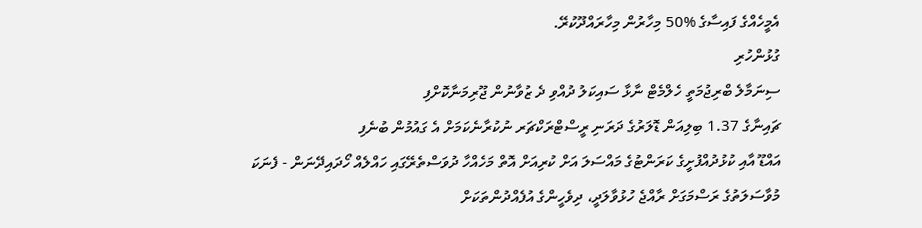އެމީހެއްގެ ފައިސާގެ %50 މިހާރުން މިހާރައްދޫކުރޭ.
ގުޅުންހުރި
ސިނަމާލެ ބްރިޖުމަތީ ހެލްމެޓް ނާޅާ ސައިކަލު ދުއްވި ދެ ޒުވާނުން ޖޫރިމަނާކޮށްފި
ޗައިނާގެ 1.37 ބިލިއަން ޑޮލަރުގެ ދަރަނި ރީސްޓްރަކްޗަރ ނުކުރާނެކަމަށް އެ ގައުމުން ބުނެފި
އައްޑޫ އާއި ކުޅުދުއްފުށީގެ ކަރަންޓުގެ މައްސަލަ އަށް ކުރިއަށް އޮތް މަހެއްހާ ދުވަސްތެރޭގައި ހައްލެއް ހޯދައިދޭނަން - ފެނަކަ
މުވާސަލަތުގެ ރަސްމަގަށް ރާއްޖެ ހުޅުވާލަދީ، ދިވެހީންގެ އުފެއްދުންތަކަށް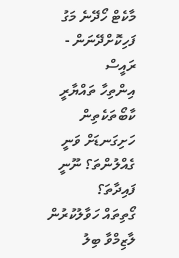މާކެޓް ހޯދޭނެ މަގު ފަހިކޮށްދޭނަން - ރައީސް
އިންތިހާ ތައްޔާރީ ކާބޯތަކެތިން ހަށިގަނޑަށް ވަނީ ގެއްލުންތަ؟ ނޫނީ ފައިދާތަ؟
ގޯތިތައް ހަވާލުކުރުން ލާޒިމްވާ ބިލު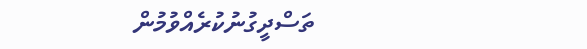ތަސްދީގުނުކުރެއްވުމުން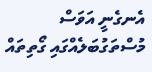އެނގެނީ އަވަސް މުސްތަގުބަލެއްގައި ގޯތިތައް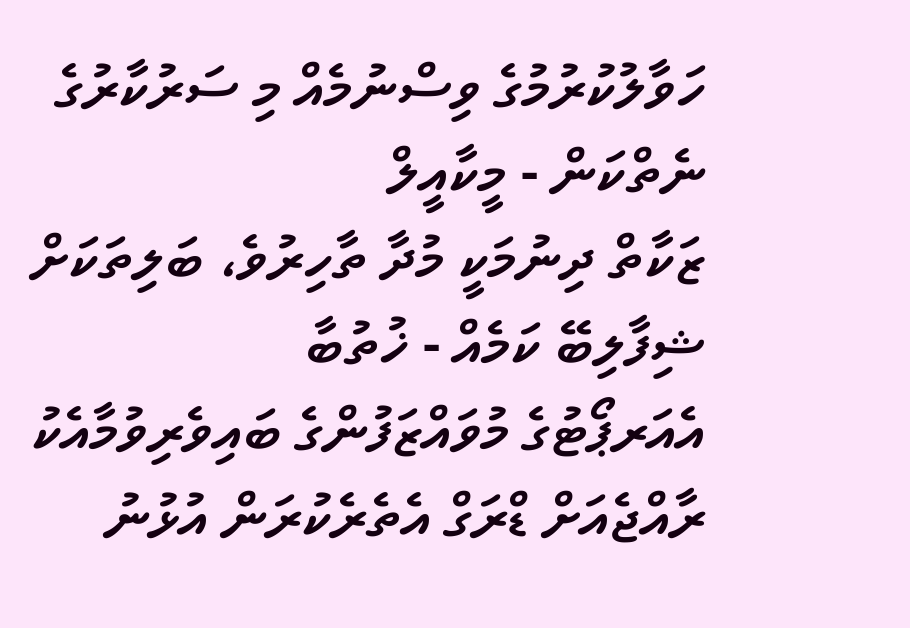ހަވާލުކުރުމުގެ ވިސްނުމެއް މި ސަރުކާރުގެ ނެތްކަން - މީކާއީލް
ޒަކާތް ދިނުމަކީ މުދާ ތާހިރުވެ، ބަލިތަކަށް ޝިފާލިބޭ ކަމެއް - ޚުތުބާ
އެއަރޕޯޓުގެ މުވައްޒަފުންގެ ބައިވެރިވުމާއެކު ރާއްޖެއަށް ޑްރަގް އެތެރެކުރަން އުޅުނު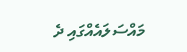މައްސަލައެއްގައި ދެ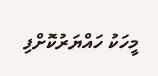މީހަކު ހައްޔަރުކޮށްފި